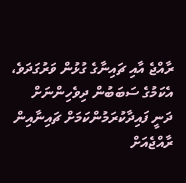ރާއްޖެ އާއި ޗައިނާގެ ގުޅުން ވަރުގަދަވެ، އެކަމުގެ ސަބަބުން ދިވެހިންނަށް ދަނީ ފައިދާކުރަމުންކަމަށް ޗައިނާއިން ރާއްޖެއަށް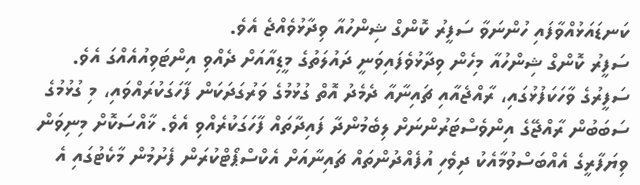ކަނޑައަޅުއްވާފައި ހުންނަވާ ސަފީރު ކޮންގް ޝިންހުއާ ވިދާޅުވެއްޖެ އެވެ.
ސަފީރު ކޮންގް ޝިންހުއާ މިހެން ވިދާޅުވެފައިވަނީ ދައުލަތުގެ މީޑިއާއަށް ދެއްވި އިންޓަވިއުއެއްގަ އެވެ.
ސަފީރުގެ ވާހަކަފުޅުގައި، ރާއްޖެއާއި ޗައިނާއާ ދެމެދު އޮތް ގުޅުމުގެ ވަރުގަދަކަން ފާހަގަކުރައްވައި، މި ގުޅުމުގެ ސަބަބުން ރާއްޖޭގެ އިންވެސްޓަރުންނަށް ލިބެމުންދާ ފައިދާތައް ފާހަގަކުރެއްވި އެވެ. ޚާއްސަކޮށް މިނިވަން ވިޔަފާރީގެ އެއްބަސްވުމާއެކު ދިވެހި އުފެއްދުންތައް ޗައިނާއަށް އެކްސްޕޯޓްކުރަން ފެށުމުން މާކެޓުގައި އެ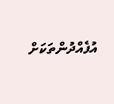އުފެއްދުންތަކަށް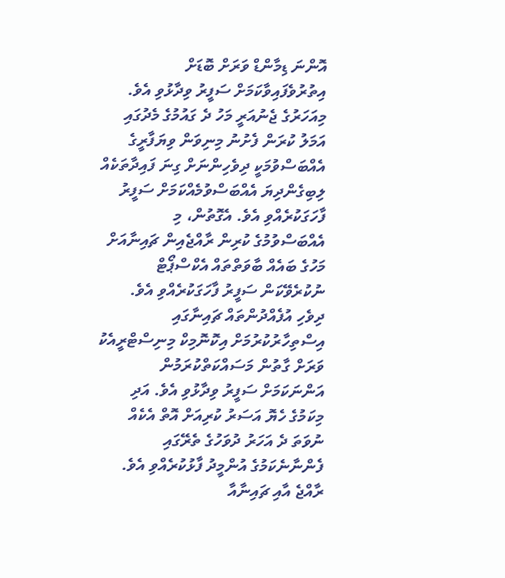އޮންނަ ޑިމާންޑް ވަރަށް ބޮޑަށް އިތުރުވެފައިވާކަމަށް ސަފީރު ވިދާޅުވި އެވެ.
މިއަހަރުގެ ޖެނުއަރީ މަހު ދެ ގައުމުގެ މެދުގައި އަމަލު ކުރަން ފެށުނު މިނިވަން ވިޔަފާރީގެ އެއްބަސްވުމަކީ ދިވެހިންނަށް ގިނަ ފައިދާތަކެއް ލިބިގެންދިޔަ އެއްބަސްވުމެއްކަމަށް ސަފީރު ފާހަގަކުރެއްވި އެވެ. އެގޮތުން، މި އެއްބަސްވުމުގެ ކުރިން ރާއްޖެއިން ޗައިނާއަށް މަހުގެ ބައެއް ބާވަތްތައް އެކްސްޕޯޓް ނުކުރެވޭކަން ސަފީރު ފާހަގަކުރެއްވި އެވެ.
ދިވެހި އުފެއްދުންތައް ޗައިނާގައި އިސްތިހާރުކުރުމަށް އިކޮނޮމިކް މިނިސްޓްރީއެކު ވަރަށް ގާތުން މަސައްކަތްކުރަމުން އަންނަކަމަށް ސަފީރު ވިދާޅުވި އެވެ. އަދި މިކަމުގެ ހެޔޮ އަސަރު ކުރިއަށް އޮތް އެކެއް ނުވަތަ ދެ އަހަރު ދުވަހުގެ ތެރޭގައި ފެންނާނެކަމުގެ އުންމީދު ފާޅުކުރެއްވި އެވެ.
ރާއްޖެ އާއި ޗައިނާއާ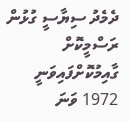ދެމެދު ސިޔާސީ ގުޅުން ރަސްމީކޮށް ގާއިމުކޮށްފައިވަނީ 1972 ވަނަ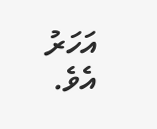އަހަރު އެވެ.